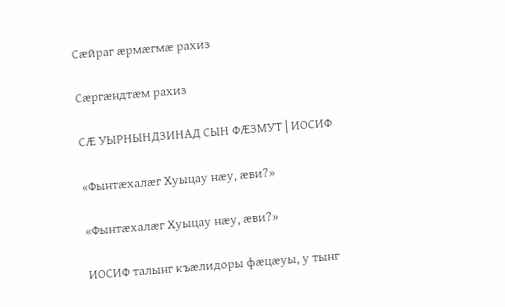Сӕйраг ӕрмӕгмӕ рахиз

Сӕргӕндтӕм рахиз

СӔ УЫРНЫНДЗИНАД СЫН ФӔЗМУТ | ИОСИФ

«Фынтӕхалӕг Хуыцау нӕу, ӕви?»

«Фынтӕхалӕг Хуыцау нӕу, ӕви?»

ИОСИФ талынг къӕлидоры фӕцӕуы, у тынг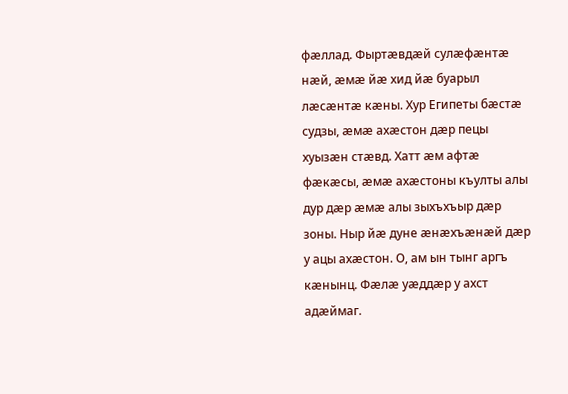фӕллад. Фыртӕвдӕй сулӕфӕнтӕ нӕй, ӕмӕ йӕ хид йӕ буарыл лӕсӕнтӕ кӕны. Хур Египеты бӕстӕ судзы, ӕмӕ ахӕстон дӕр пецы хуызӕн стӕвд. Хатт ӕм афтӕ фӕкӕсы, ӕмӕ ахӕстоны къулты алы дур дӕр ӕмӕ алы зыхъхъыр дӕр зоны. Ныр йӕ дуне ӕнӕхъӕнӕй дӕр у ацы ахӕстон. О, ам ын тынг аргъ кӕнынц. Фӕлӕ уӕддӕр у ахст адӕймаг.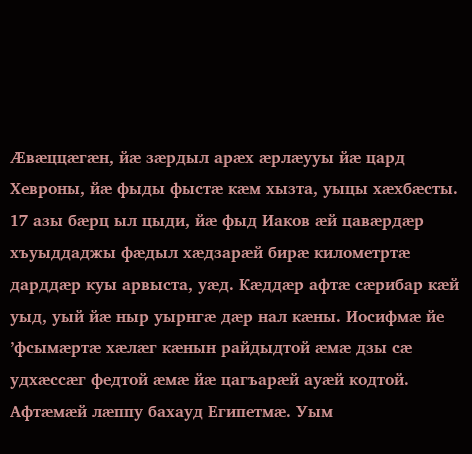Ӕвӕццӕгӕн, йӕ зӕрдыл арӕх ӕрлӕууы йӕ цард Хевроны, йӕ фыды фыстӕ кӕм хызта, уыцы хӕхбӕсты. 17 азы бӕрц ыл цыди, йӕ фыд Иаков ӕй цавӕрдӕр хъуыддаджы фӕдыл хӕдзарӕй бирӕ километртӕ дарддӕр куы арвыста, уӕд. Кӕддӕр афтӕ сӕрибар кӕй уыд, уый йӕ ныр уырнгӕ дӕр нал кӕны. Иосифмӕ йе ’фсымӕртӕ хӕлӕг кӕнын райдыдтой ӕмӕ дзы сӕ удхӕссӕг федтой ӕмӕ йӕ цагъарӕй ауӕй кодтой. Афтӕмӕй лӕппу бахауд Египетмӕ. Уым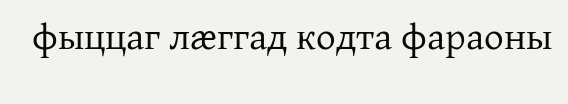фыццаг лӕггад кодта фараоны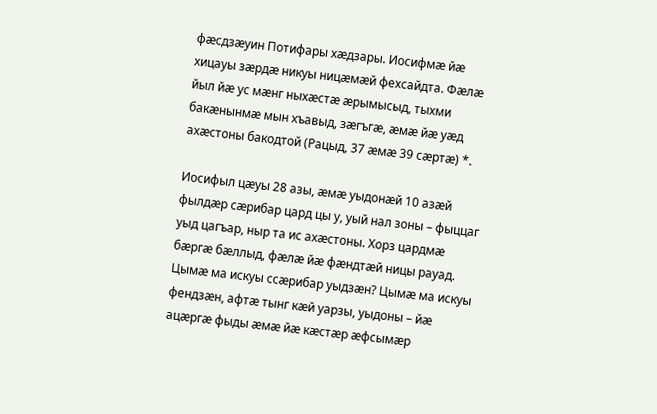фӕсдзӕуин Потифары хӕдзары. Иосифмӕ йӕ хицауы зӕрдӕ никуы ницӕмӕй фехсайдта. Фӕлӕ йыл йӕ ус мӕнг ныхӕстӕ ӕрымысыд, тыхми бакӕнынмӕ мын хъавыд, зӕгъгӕ, ӕмӕ йӕ уӕд ахӕстоны бакодтой (Рацыд, 37 ӕмӕ 39 сӕртӕ) *.

Иосифыл цӕуы 28 азы, ӕмӕ уыдонӕй 10 азӕй фылдӕр сӕрибар цард цы у, уый нал зоны – фыццаг уыд цагъар, ныр та ис ахӕстоны. Хорз цардмӕ бӕргӕ бӕллыд, фӕлӕ йӕ фӕндтӕй ницы рауад. Цымӕ ма искуы ссӕрибар уыдзӕн? Цымӕ ма искуы фендзӕн, афтӕ тынг кӕй уарзы, уыдоны – йӕ ацӕргӕ фыды ӕмӕ йӕ кӕстӕр ӕфсымӕр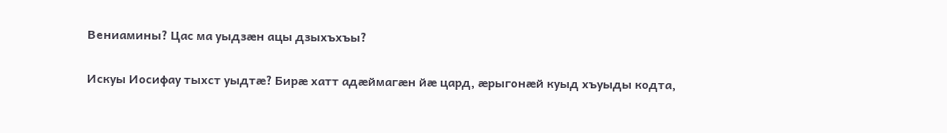Вениамины? Цас ма уыдзӕн ацы дзыхъхъы?

Искуы Иосифау тыхст уыдтӕ? Бирӕ хатт адӕймагӕн йӕ цард, ӕрыгонӕй куыд хъуыды кодта,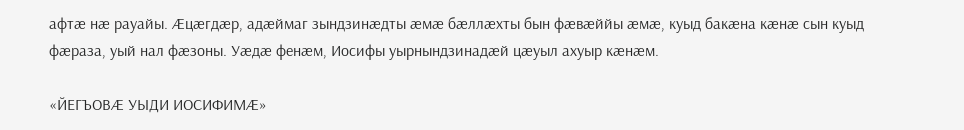афтӕ нӕ рауайы. Ӕцӕгдӕр, адӕймаг зындзинӕдты ӕмӕ бӕллӕхты бын фӕвӕййы ӕмӕ, куыд бакӕна кӕнӕ сын куыд фӕраза, уый нал фӕзоны. Уӕдӕ фенӕм, Иосифы уырнындзинадӕй цӕуыл ахуыр кӕнӕм.

«ЙЕГЪОВӔ УЫДИ ИОСИФИМӔ»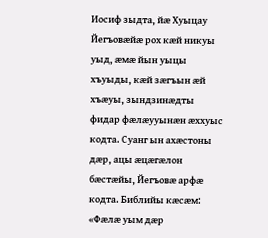Иосиф зыдта, йӕ Хуыцау Йегъовӕйӕ рох кӕй никуы уыд, ӕмӕ йын уыцы хъуыды, кӕй зӕгъын ӕй хъӕуы, зындзинӕдты фидар фӕлӕууынӕн ӕххуыс кодта. Суанг ын ахӕстоны дӕр, ацы ӕцӕгӕлон бӕстӕйы, Йегъовӕ арфӕ кодта. Библийы кӕсӕм: «Фӕлӕ уым дӕр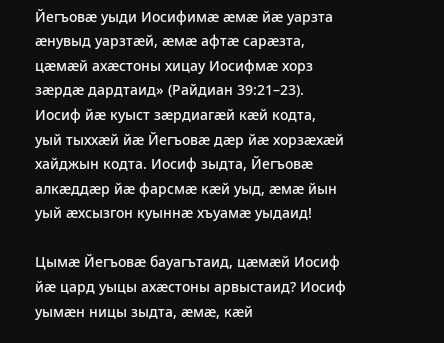Йегъовӕ уыди Иосифимӕ ӕмӕ йӕ уарзта ӕнувыд уарзтӕй, ӕмӕ афтӕ сарӕзта, цӕмӕй ахӕстоны хицау Иосифмӕ хорз зӕрдӕ дардтаид» (Райдиан 39:21–23). Иосиф йӕ куыст зӕрдиагӕй кӕй кодта, уый тыххӕй йӕ Йегъовӕ дӕр йӕ хорзӕхӕй хайджын кодта. Иосиф зыдта, Йегъовӕ алкӕддӕр йӕ фарсмӕ кӕй уыд, ӕмӕ йын уый ӕхсызгон куыннӕ хъуамӕ уыдаид!

Цымӕ Йегъовӕ бауагътаид, цӕмӕй Иосиф йӕ цард уыцы ахӕстоны арвыстаид? Иосиф уымӕн ницы зыдта, ӕмӕ, кӕй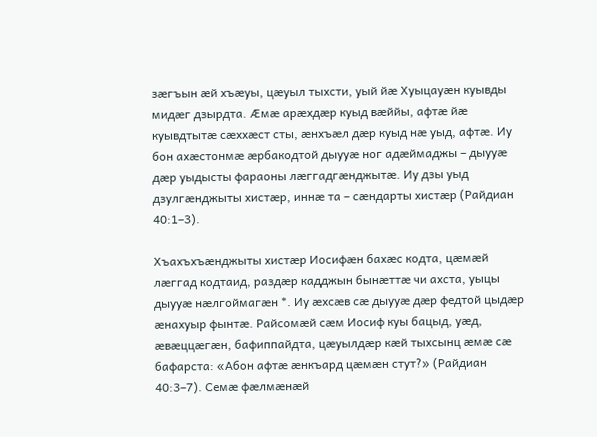зӕгъын ӕй хъӕуы, цӕуыл тыхсти, уый йӕ Хуыцауӕн куывды мидӕг дзырдта. Ӕмӕ арӕхдӕр куыд вӕййы, афтӕ йӕ куывдтытӕ сӕххӕст сты, ӕнхъӕл дӕр куыд нӕ уыд, афтӕ. Иу бон ахӕстонмӕ ӕрбакодтой дыууӕ ног адӕймаджы – дыууӕ дӕр уыдысты фараоны лӕггадгӕнджытӕ. Иу дзы уыд дзулгӕнджыты хистӕр, иннӕ та – сӕндарты хистӕр (Райдиан 40:1–3).

Хъахъхъӕнджыты хистӕр Иосифӕн бахӕс кодта, цӕмӕй лӕггад кодтаид, раздӕр кадджын бынӕттӕ чи ахста, уыцы дыууӕ нӕлгоймагӕн *. Иу ӕхсӕв сӕ дыууӕ дӕр федтой цыдӕр ӕнахуыр фынтӕ. Райсомӕй сӕм Иосиф куы бацыд, уӕд, ӕвӕццӕгӕн, бафиппайдта, цӕуылдӕр кӕй тыхсынц ӕмӕ сӕ бафарста: «Абон афтӕ ӕнкъард цӕмӕн стут?» (Райдиан 40:3–7). Семӕ фӕлмӕнӕй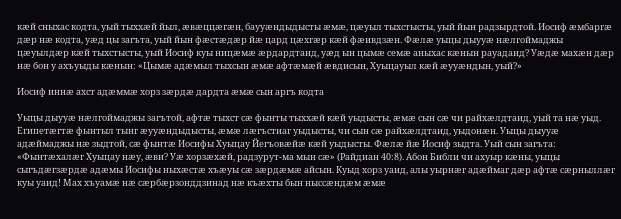кӕй сныхас кодта, уый тыххӕй йыл, ӕвӕццӕгӕн, баууӕндыдысты ӕмӕ, цӕуыл тыхстысты, уый йын радзырдтой. Иосиф ӕмбаргӕ дӕр нӕ кодта, уӕд цы загъта, уый йын фӕстӕдӕр йӕ цард цӕхгӕр кӕй фӕивдзӕн. Фӕлӕ уыцы дыууӕ нӕлгоймаджы цӕуылдӕр кӕй тыхстысты, уый Иосиф куы ницӕмӕ ӕрдардтаид, уӕд ын цымӕ семӕ аныхас кӕнын рауадаид? Уӕдӕ махӕн дӕр нӕ бон у ахъуыды кӕнын: «Цымӕ адӕмыл тыхсын ӕмӕ афтӕмӕй ӕвдисын, Хуыцауыл кӕй ӕууӕндын, уый?»

Иосиф иннӕ ахст адӕммӕ хорз зӕрдӕ дардта ӕмӕ сын аргъ кодта

Уыцы дыууӕ нӕлгоймаджы загътой, афтӕ тыхст сӕ фынты тыххӕй кӕй уыдысты, ӕмӕ сын сӕ чи райхӕлдтаид, уый та нӕ уыд. Египетӕгтӕ фынтыл тынг ӕууӕндыдысты, ӕмӕ лӕгъстиаг уыдысты, чи сын сӕ райхӕлдтаид, уыдонӕн. Уыцы дыууӕ адӕймаджы нӕ зыдтой, сӕ фынтӕ Иосифы Хуыцау Йегъовӕйӕ кӕй уыдысты. Фӕлӕ йӕ Иосиф зыдта. Уый сын загъта: «Фынтӕхалӕг Хуыцау нӕу, ӕви? Уӕ хорзӕхӕй, радзурут-ма мын сӕ» (Райдиан 40:8). Абон Библи чи ахуыр кӕны, уыцы сыгъдӕгзӕрдӕ адӕмы Иосифы ныхӕстӕ хъӕуы сӕ зӕрдӕмӕ айсын. Куыд хорз уаид, алы уырнӕг адӕймаг дӕр афтӕ сӕрныллӕг куы уаид! Мах хъуамӕ нӕ сӕрбӕрзонддзинад нӕ къӕхты бын ныссӕндӕм ӕмӕ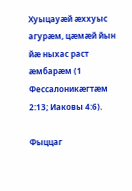Хуыцауӕй ӕххуыс агурӕм, цӕмӕй йын йӕ ныхас раст ӕмбарӕм (1 Фессалоникӕгтӕм 2:13; Иаковы 4:6).

Фыццаг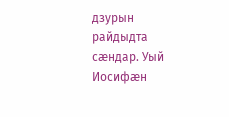дзурын райдыдта сӕндар. Уый Иосифӕн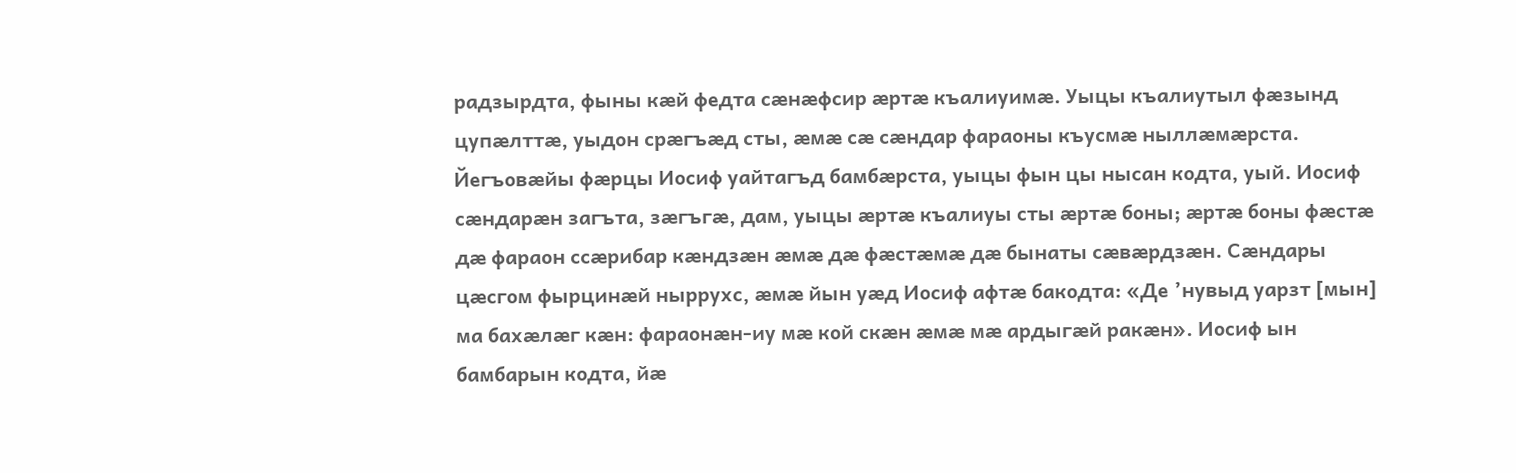радзырдта, фыны кӕй федта сӕнӕфсир ӕртӕ къалиуимӕ. Уыцы къалиутыл фӕзынд цупӕлттӕ, уыдон срӕгъӕд сты, ӕмӕ сӕ сӕндар фараоны къусмӕ ныллӕмӕрста. Йегъовӕйы фӕрцы Иосиф уайтагъд бамбӕрста, уыцы фын цы нысан кодта, уый. Иосиф сӕндарӕн загъта, зӕгъгӕ, дам, уыцы ӕртӕ къалиуы сты ӕртӕ боны; ӕртӕ боны фӕстӕ дӕ фараон ссӕрибар кӕндзӕн ӕмӕ дӕ фӕстӕмӕ дӕ бынаты сӕвӕрдзӕн. Сӕндары цӕсгом фырцинӕй ныррухс, ӕмӕ йын уӕд Иосиф афтӕ бакодта: «Де ’нувыд уарзт [мын] ма бахӕлӕг кӕн: фараонӕн-иу мӕ кой скӕн ӕмӕ мӕ ардыгӕй ракӕн». Иосиф ын бамбарын кодта, йӕ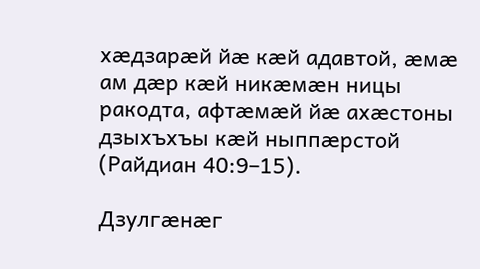хӕдзарӕй йӕ кӕй адавтой, ӕмӕ ам дӕр кӕй никӕмӕн ницы ракодта, афтӕмӕй йӕ ахӕстоны дзыхъхъы кӕй ныппӕрстой (Райдиан 40:9–15).

Дзулгӕнӕг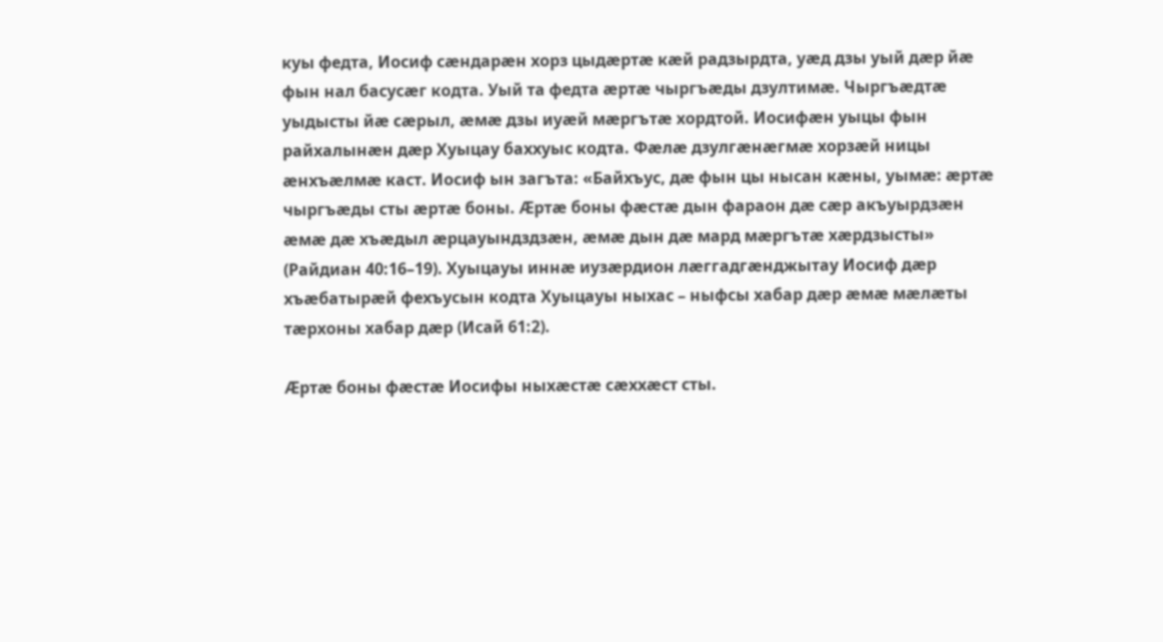куы федта, Иосиф сӕндарӕн хорз цыдӕртӕ кӕй радзырдта, уӕд дзы уый дӕр йӕ фын нал басусӕг кодта. Уый та федта ӕртӕ чыргъӕды дзултимӕ. Чыргъӕдтӕ уыдысты йӕ сӕрыл, ӕмӕ дзы иуӕй мӕргътӕ хордтой. Иосифӕн уыцы фын райхалынӕн дӕр Хуыцау баххуыс кодта. Фӕлӕ дзулгӕнӕгмӕ хорзӕй ницы ӕнхъӕлмӕ каст. Иосиф ын загъта: «Байхъус, дӕ фын цы нысан кӕны, уымӕ: ӕртӕ чыргъӕды сты ӕртӕ боны. Ӕртӕ боны фӕстӕ дын фараон дӕ сӕр акъуырдзӕн ӕмӕ дӕ хъӕдыл ӕрцауындздзӕн, ӕмӕ дын дӕ мард мӕргътӕ хӕрдзысты» (Райдиан 40:16–19). Хуыцауы иннӕ иузӕрдион лӕггадгӕнджытау Иосиф дӕр хъӕбатырӕй фехъусын кодта Хуыцауы ныхас – ныфсы хабар дӕр ӕмӕ мӕлӕты тӕрхоны хабар дӕр (Исай 61:2).

Ӕртӕ боны фӕстӕ Иосифы ныхӕстӕ сӕххӕст сты.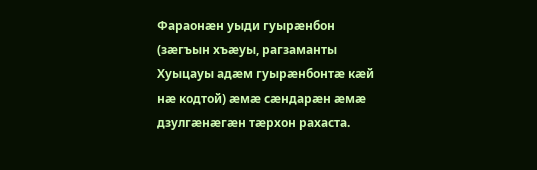Фараонӕн уыди гуырӕнбон (зӕгъын хъӕуы, рагзаманты Хуыцауы адӕм гуырӕнбонтӕ кӕй нӕ кодтой) ӕмӕ сӕндарӕн ӕмӕ дзулгӕнӕгӕн тӕрхон рахаста.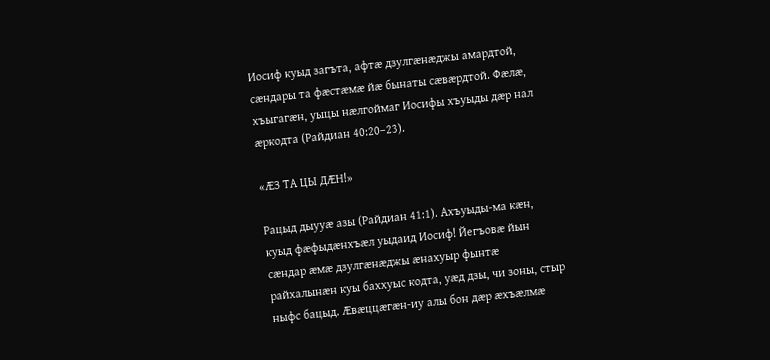Иосиф куыд загъта, афтӕ дзулгӕнӕджы амардтой, сӕндары та фӕстӕмӕ йӕ бынаты сӕвӕрдтой. Фӕлӕ, хъыгагӕн, уыцы нӕлгоймаг Иосифы хъуыды дӕр нал ӕркодта (Райдиан 40:20–23).

«ӔЗ ТА ЦЫ ДӔН!»

Рацыд дыууӕ азы (Райдиан 41:1). Ахъуыды-ма кӕн, куыд фӕфыдӕнхъӕл уыдаид Иосиф! Йегъовӕ йын сӕндар ӕмӕ дзулгӕнӕджы ӕнахуыр фынтӕ райхалынӕн куы баххуыс кодта, уӕд дзы, чи зоны, стыр ныфс бацыд. Ӕвӕццӕгӕн-иу алы бон дӕр ӕхъӕлмӕ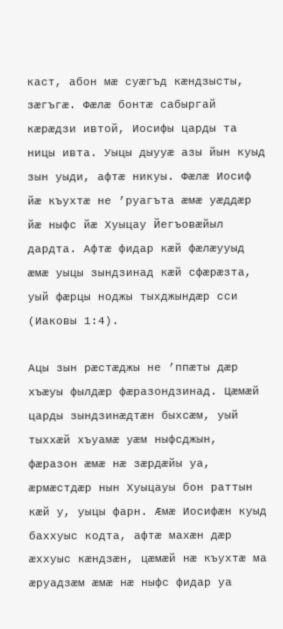каст, абон мӕ суӕгъд кӕндзысты, зӕгъгӕ. Фӕлӕ бонтӕ сабыргай кӕрӕдзи ивтой, Иосифы царды та ницы ивта. Уыцы дыууӕ азы йын куыд зын уыди, афтӕ никуы. Фӕлӕ Иосиф йӕ къухтӕ не ’руагъта ӕмӕ уӕддӕр йӕ ныфс йӕ Хуыцау Йегъовӕйыл дардта. Афтӕ фидар кӕй фӕлӕууыд ӕмӕ уыцы зындзинад кӕй сфӕрӕзта, уый фӕрцы ноджы тыхджындӕр сси (Иаковы 1:4).

Ацы зын рӕстӕджы не ’ппӕты дӕр хъӕуы фылдӕр фӕразондзинад. Цӕмӕй царды зындзинӕдтӕн быхсӕм, уый тыххӕй хъуамӕ уӕм ныфсджын, фӕразон ӕмӕ нӕ зӕрдӕйы уа, ӕрмӕстдӕр нын Хуыцауы бон раттын кӕй у, уыцы фарн. Ӕмӕ Иосифӕн куыд баххуыс кодта, афтӕ махӕн дӕр ӕххуыс кӕндзӕн, цӕмӕй нӕ къухтӕ ма ӕруадзӕм ӕмӕ нӕ ныфс фидар уа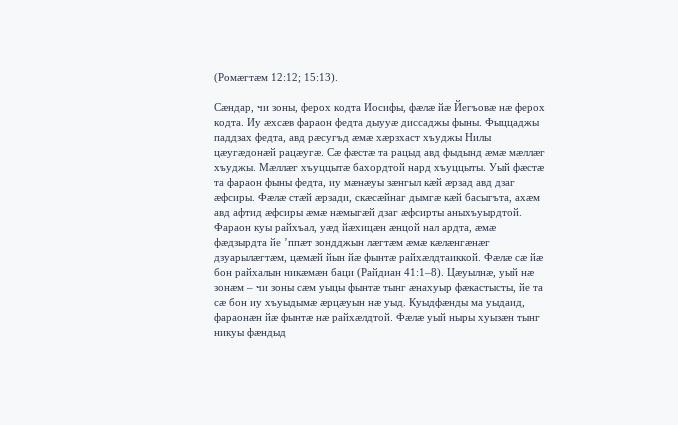(Ромӕгтӕм 12:12; 15:13).

Сӕндар, чи зоны, ферох кодта Иосифы, фӕлӕ йӕ Йегъовӕ нӕ ферох кодта. Иу ӕхсӕв фараон федта дыууӕ диссаджы фыны. Фыццаджы паддзах федта, авд рӕсугъд ӕмӕ хӕрзхаст хъуджы Нилы цӕугӕдонӕй рацӕугӕ. Сӕ фӕстӕ та рацыд авд фыдынд ӕмӕ мӕллӕг хъуджы. Мӕллӕг хъуццытӕ бахордтой нард хъуццыты. Уый фӕстӕ та фараон фыны федта, иу мӕнӕуы зӕнгыл кӕй ӕрзад авд дзаг ӕфсиры. Фӕлӕ стӕй ӕрзади, скӕсӕйнаг дымгӕ кӕй басыгъта, ахӕм авд афтид ӕфсиры ӕмӕ нӕмыгӕй дзаг ӕфсирты аныхъуырдтой. Фараон куы райхъал, уӕд йӕхицӕн ӕнцой нал ардта, ӕмӕ фӕдзырдта йе ’ппӕт зондджын лӕгтӕм ӕмӕ кӕлӕнгӕнӕг дзуарылӕгтӕм, цӕмӕй йын йӕ фынтӕ райхӕлдтаиккой. Фӕлӕ сӕ йӕ бон райхалын никӕмӕн баци (Райдиан 41:1–8). Цӕуылнӕ, уый нӕ зонӕм – чи зоны сӕм уыцы фынтӕ тынг ӕнахуыр фӕкастысты, йе та сӕ бон иу хъуыдымӕ ӕрцӕуын нӕ уыд. Куыдфӕнды ма уыдаид, фараонӕн йӕ фынтӕ нӕ райхӕлдтой. Фӕлӕ уый ныры хуызӕн тынг никуы фӕндыд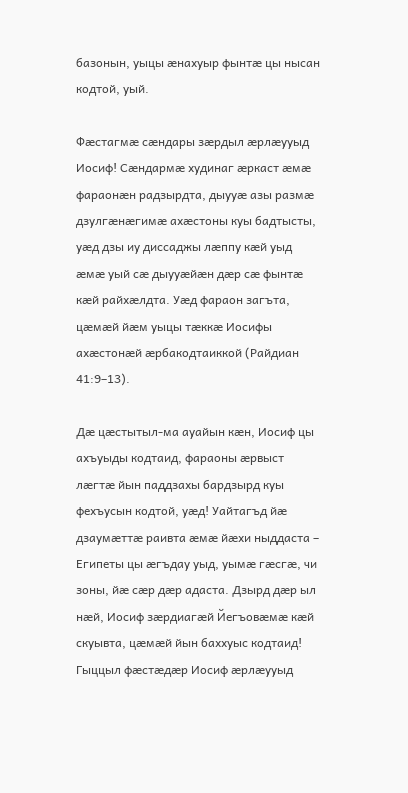базонын, уыцы ӕнахуыр фынтӕ цы нысан кодтой, уый.

Фӕстагмӕ сӕндары зӕрдыл ӕрлӕууыд Иосиф! Сӕндармӕ худинаг ӕркаст ӕмӕ фараонӕн радзырдта, дыууӕ азы размӕ дзулгӕнӕгимӕ ахӕстоны куы бадтысты, уӕд дзы иу диссаджы лӕппу кӕй уыд ӕмӕ уый сӕ дыууӕйӕн дӕр сӕ фынтӕ кӕй райхӕлдта. Уӕд фараон загъта, цӕмӕй йӕм уыцы тӕккӕ Иосифы ахӕстонӕй ӕрбакодтаиккой (Райдиан 41:9–13).

Дӕ цӕстытыл-ма ауайын кӕн, Иосиф цы ахъуыды кодтаид, фараоны ӕрвыст лӕгтӕ йын паддзахы бардзырд куы фехъусын кодтой, уӕд! Уайтагъд йӕ дзаумӕттӕ раивта ӕмӕ йӕхи ныддаста – Египеты цы ӕгъдау уыд, уымӕ гӕсгӕ, чи зоны, йӕ сӕр дӕр адаста. Дзырд дӕр ыл нӕй, Иосиф зӕрдиагӕй Йегъовӕмӕ кӕй скуывта, цӕмӕй йын баххуыс кодтаид! Гыццыл фӕстӕдӕр Иосиф ӕрлӕууыд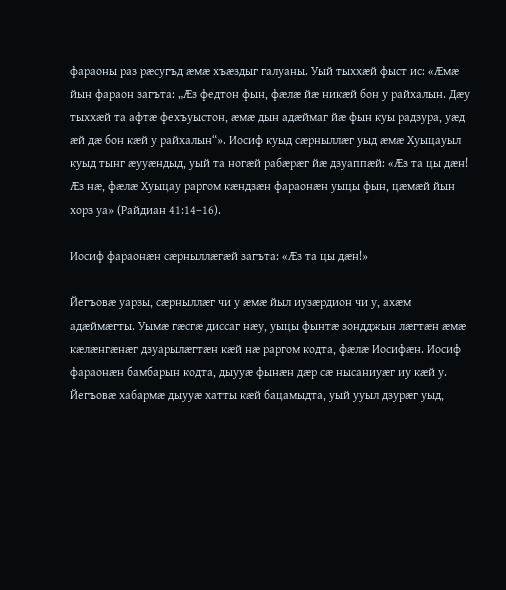фараоны раз рӕсугъд ӕмӕ хъӕздыг галуаны. Уый тыххӕй фыст ис: «Ӕмӕ йын фараон загъта: „Ӕз федтон фын, фӕлӕ йӕ никӕй бон у райхалын. Дӕу тыххӕй та афтӕ фехъуыстон, ӕмӕ дын адӕймаг йӕ фын куы радзура, уӕд ӕй дӕ бон кӕй у райхалын“». Иосиф куыд сӕрныллӕг уыд ӕмӕ Хуыцауыл куыд тынг ӕууӕндыд, уый та ногӕй рабӕрӕг йӕ дзуаппӕй: «Ӕз та цы дӕн! Ӕз нӕ, фӕлӕ Хуыцау раргом кӕндзӕн фараонӕн уыцы фын, цӕмӕй йын хорз уа» (Райдиан 41:14–16).

Иосиф фараонӕн сӕрныллӕгӕй загъта: «Ӕз та цы дӕн!»

Йегъовӕ уарзы, сӕрныллӕг чи у ӕмӕ йыл иузӕрдион чи у, ахӕм адӕймӕгты. Уымӕ гӕсгӕ диссаг нӕу, уыцы фынтӕ зондджын лӕгтӕн ӕмӕ кӕлӕнгӕнӕг дзуарылӕгтӕн кӕй нӕ раргом кодта, фӕлӕ Иосифӕн. Иосиф фараонӕн бамбарын кодта, дыууӕ фынӕн дӕр сӕ нысаниуӕг иу кӕй у. Йегъовӕ хабармӕ дыууӕ хатты кӕй бацамыдта, уый ууыл дзурӕг уыд,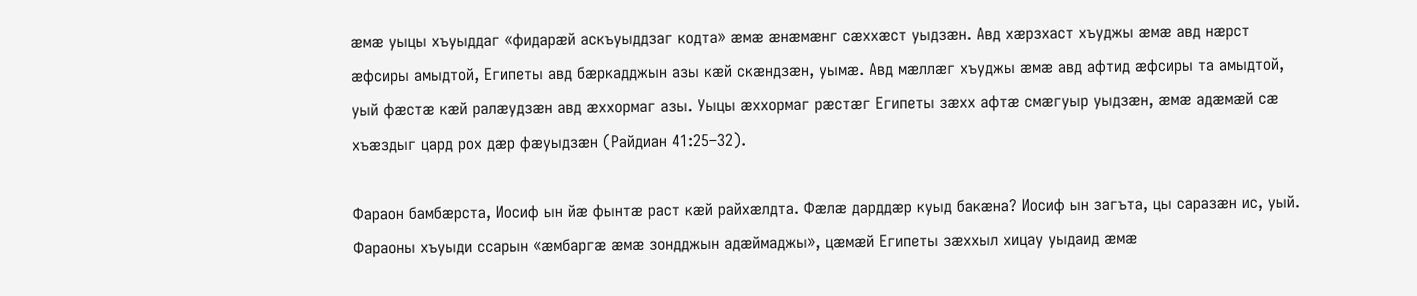ӕмӕ уыцы хъуыддаг «фидарӕй аскъуыддзаг кодта» ӕмӕ ӕнӕмӕнг сӕххӕст уыдзӕн. Авд хӕрзхаст хъуджы ӕмӕ авд нӕрст ӕфсиры амыдтой, Египеты авд бӕркадджын азы кӕй скӕндзӕн, уымӕ. Авд мӕллӕг хъуджы ӕмӕ авд афтид ӕфсиры та амыдтой, уый фӕстӕ кӕй ралӕудзӕн авд ӕххормаг азы. Уыцы ӕххормаг рӕстӕг Египеты зӕхх афтӕ смӕгуыр уыдзӕн, ӕмӕ адӕмӕй сӕ хъӕздыг цард рох дӕр фӕуыдзӕн (Райдиан 41:25–32).

Фараон бамбӕрста, Иосиф ын йӕ фынтӕ раст кӕй райхӕлдта. Фӕлӕ дарддӕр куыд бакӕна? Иосиф ын загъта, цы саразӕн ис, уый. Фараоны хъуыди ссарын «ӕмбаргӕ ӕмӕ зондджын адӕймаджы», цӕмӕй Египеты зӕххыл хицау уыдаид ӕмӕ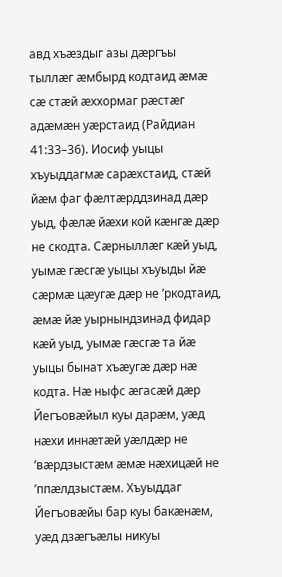авд хъӕздыг азы дӕргъы тыллӕг ӕмбырд кодтаид ӕмӕ сӕ стӕй ӕххормаг рӕстӕг адӕмӕн уӕрстаид (Райдиан 41:33–36). Иосиф уыцы хъуыддагмӕ сарӕхстаид, стӕй йӕм фаг фӕлтӕрддзинад дӕр уыд, фӕлӕ йӕхи кой кӕнгӕ дӕр не скодта. Сӕрныллӕг кӕй уыд, уымӕ гӕсгӕ уыцы хъуыды йӕ сӕрмӕ цӕугӕ дӕр не ’ркодтаид, ӕмӕ йӕ уырнындзинад фидар кӕй уыд, уымӕ гӕсгӕ та йӕ уыцы бынат хъӕугӕ дӕр нӕ кодта. Нӕ ныфс ӕгасӕй дӕр Йегъовӕйыл куы дарӕм, уӕд нӕхи иннӕтӕй уӕлдӕр не ’вӕрдзыстӕм ӕмӕ нӕхицӕй не ’ппӕлдзыстӕм. Хъуыддаг Йегъовӕйы бар куы бакӕнӕм, уӕд дзӕгъӕлы никуы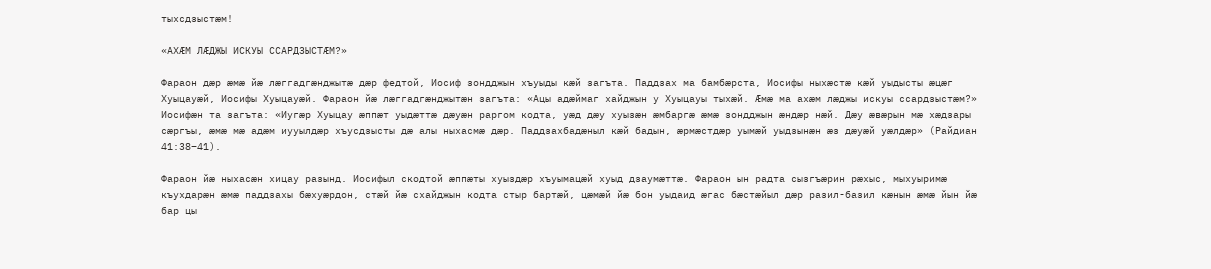тыхсдзыстӕм!

«АХӔМ ЛӔДЖЫ ИСКУЫ ССАРДЗЫСТӔМ?»

Фараон дӕр ӕмӕ йӕ лӕггадгӕнджытӕ дӕр федтой, Иосиф зондджын хъуыды кӕй загъта. Паддзах ма бамбӕрста, Иосифы ныхӕстӕ кӕй уыдысты ӕцӕг Хуыцауӕй, Иосифы Хуыцауӕй. Фараон йӕ лӕггадгӕнджытӕн загъта: «Ацы адӕймаг хайджын у Хуыцауы тыхӕй. Ӕмӕ ма ахӕм лӕджы искуы ссардзыстӕм?» Иосифӕн та загъта: «Иугӕр Хуыцау ӕппӕт уыдӕттӕ дӕуӕн раргом кодта, уӕд дӕу хуызӕн ӕмбаргӕ ӕмӕ зондджын ӕндӕр нӕй. Дӕу ӕвӕрын мӕ хӕдзары сӕргъы, ӕмӕ мӕ адӕм иууылдӕр хъусдзысты дӕ алы ныхасмӕ дӕр. Паддзахбадӕныл кӕй бадын, ӕрмӕстдӕр уымӕй уыдзынӕн ӕз дӕуӕй уӕлдӕр» (Райдиан 41:38–41).

Фараон йӕ ныхасӕн хицау разынд. Иосифыл скодтой ӕппӕты хуыздӕр хъуымацӕй хуыд дзаумӕттӕ. Фараон ын радта сызгъӕрин рӕхыс, мыхуыримӕ къухдарӕн ӕмӕ паддзахы бӕхуӕрдон, стӕй йӕ схайджын кодта стыр бартӕй, цӕмӕй йӕ бон уыдаид ӕгас бӕстӕйыл дӕр разил-базил кӕнын ӕмӕ йын йӕ бар цы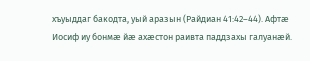хъуыддаг бакодта, уый аразын (Райдиан 41:42–44). Афтӕ Иосиф иу бонмӕ йӕ ахӕстон раивта паддзахы галуанӕй.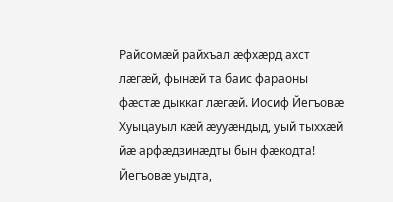Райсомӕй райхъал ӕфхӕрд ахст лӕгӕй, фынӕй та баис фараоны фӕстӕ дыккаг лӕгӕй. Иосиф Йегъовӕ Хуыцауыл кӕй ӕууӕндыд, уый тыххӕй йӕ арфӕдзинӕдты бын фӕкодта! Йегъовӕ уыдта,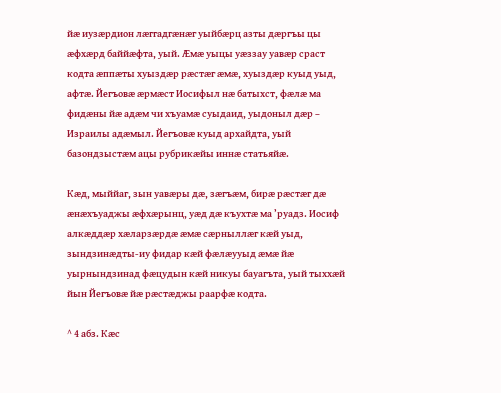йӕ иузӕрдион лӕггадгӕнӕг уыйбӕрц азты дӕргъы цы ӕфхӕрд баййӕфта, уый. Ӕмӕ уыцы уӕззау уавӕр сраст кодта ӕппӕты хуыздӕр рӕстӕг ӕмӕ, хуыздӕр куыд уыд, афтӕ. Йегъовӕ ӕрмӕст Иосифыл нӕ батыхст, фӕлӕ ма фидӕны йӕ адӕм чи хъуамӕ суыдаид, уыдоныл дӕр – Израилы адӕмыл. Йегъовӕ куыд архайдта, уый базондзыстӕм ацы рубрикӕйы иннӕ статьяйӕ.

Кӕд, мыййаг, зын уавӕры дӕ, зӕгъӕм, бирӕ рӕстӕг дӕ ӕнӕхъуаджы ӕфхӕрынц, уӕд дӕ къухтӕ ма ’руадз. Иосиф алкӕддӕр хӕларзӕрдӕ ӕмӕ сӕрныллӕг кӕй уыд, зындзинӕдты-иу фидар кӕй фӕлӕууыд ӕмӕ йӕ уырнындзинад фӕцудын кӕй никуы бауагъта, уый тыххӕй йын Йегъовӕ йӕ рӕстӕджы раарфӕ кодта.

^ 4 абз. Кӕс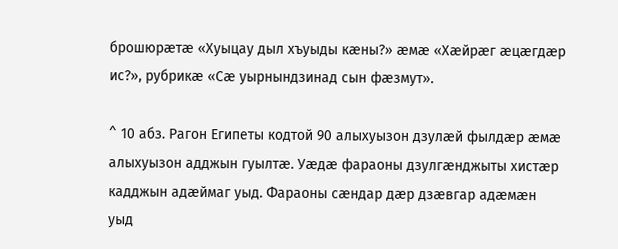брошюрӕтӕ «Хуыцау дыл хъуыды кӕны?» ӕмӕ «Хӕйрӕг ӕцӕгдӕр ис?», рубрикӕ «Сӕ уырнындзинад сын фӕзмут».

^ 10 абз. Рагон Египеты кодтой 90 алыхуызон дзулӕй фылдӕр ӕмӕ алыхуызон адджын гуылтӕ. Уӕдӕ фараоны дзулгӕнджыты хистӕр кадджын адӕймаг уыд. Фараоны сӕндар дӕр дзӕвгар адӕмӕн уыд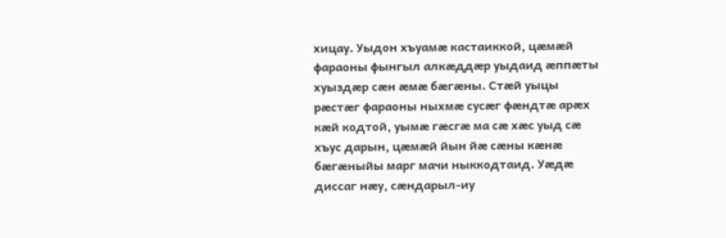хицау. Уыдон хъуамӕ кастаиккой, цӕмӕй фараоны фынгыл алкӕддӕр уыдаид ӕппӕты хуыздӕр сӕн ӕмӕ бӕгӕны. Стӕй уыцы рӕстӕг фараоны ныхмӕ сусӕг фӕндтӕ арӕх кӕй кодтой, уымӕ гӕсгӕ ма сӕ хӕс уыд сӕ хъус дарын, цӕмӕй йын йӕ сӕны кӕнӕ бӕгӕныйы марг мачи ныккодтаид. Уӕдӕ диссаг нӕу, сӕндарыл-иу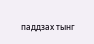паддзах тынг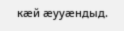кӕй ӕууӕндыд.